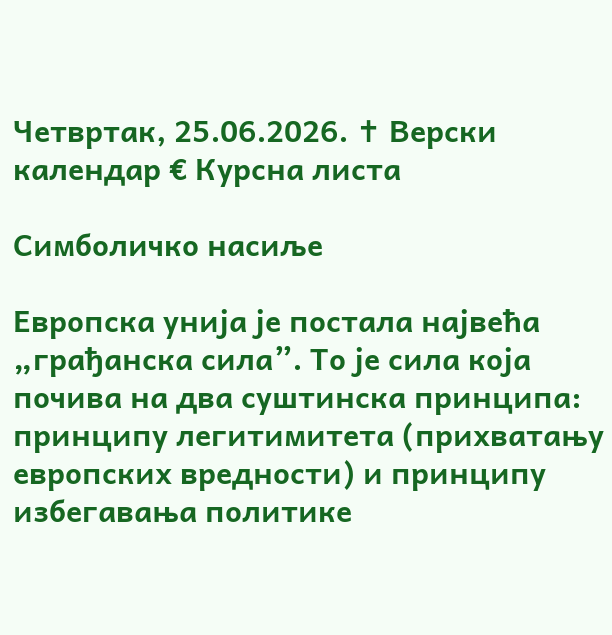Четвртак, 25.06.2026. ✝ Верски календар € Курсна листа

Симболичко насиље

Европска унија је постала највећа „грађанска сила”. То је сила која почива на два суштинска принципа: принципу легитимитета (прихватању европских вредности) и принципу избегавања политике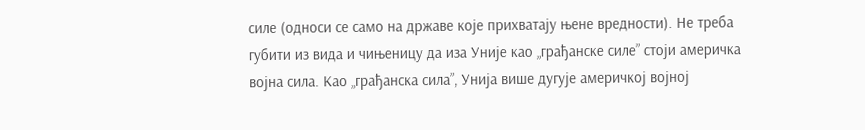силе (односи се само на државе које прихватају њене вредности). Не треба губити из вида и чињеницу да иза Уније као „грађанске силе” стоји америчка војна сила. Као „грађанска сила”, Унија више дугује америчкој војној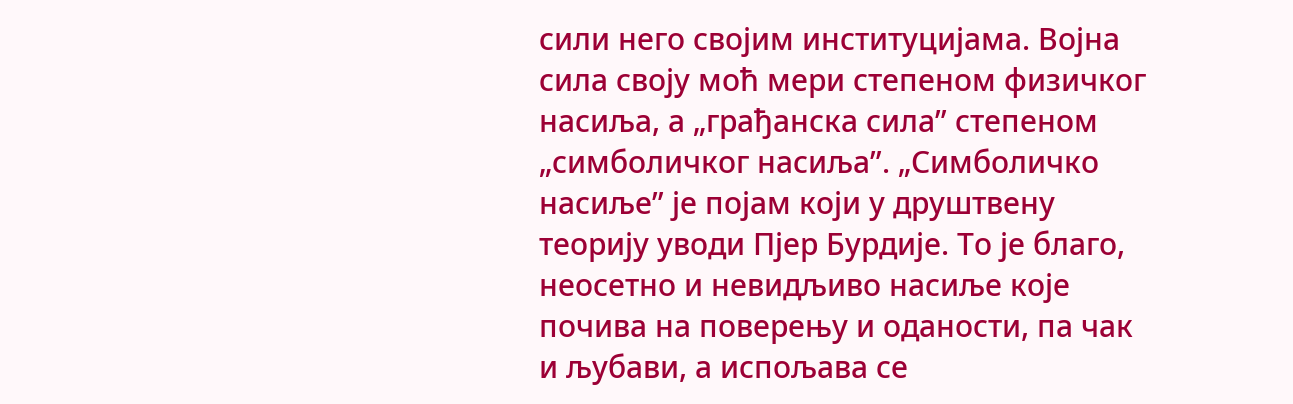сили него својим институцијама. Војна сила своју моћ мери степеном физичког насиља, а „грађанска силa” степеном „симболичког насиља”. „Симболичко насиље” је појам који у друштвену теорију уводи Пјер Бурдије. То је благо, неосетно и невидљиво насиље које почива на поверењу и оданости, па чак и љубави, а испољава се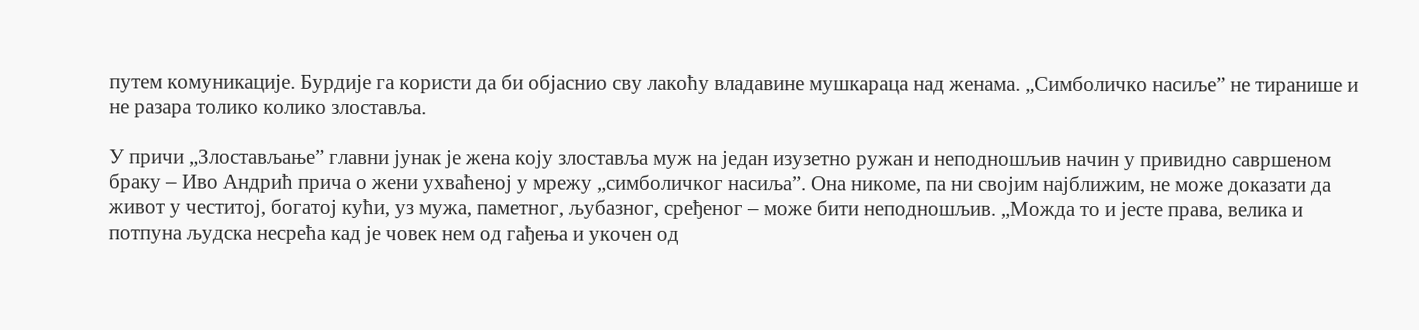путем комуникације. Бурдије га користи да би објаснио сву лакоћу владавине мушкараца над женама. „Симболичко насиље” не тиранише и не разара толико колико злоставља.

У причи „Злостављање” главни јунак је жена коју злоставља муж на један изузетно ружан и неподношљив начин у привидно савршеном браку – Иво Андрић прича о жени ухваћеној у мрежу „симболичког насиља”. Она никоме, па ни својим најближим, не може доказати да живот у честитој, богатој кући, уз мужа, паметног, љубазног, сређеног – може бити неподношљив. „Можда то и јесте права, велика и потпуна људска несрећа кад је човек нем од гађења и укочен од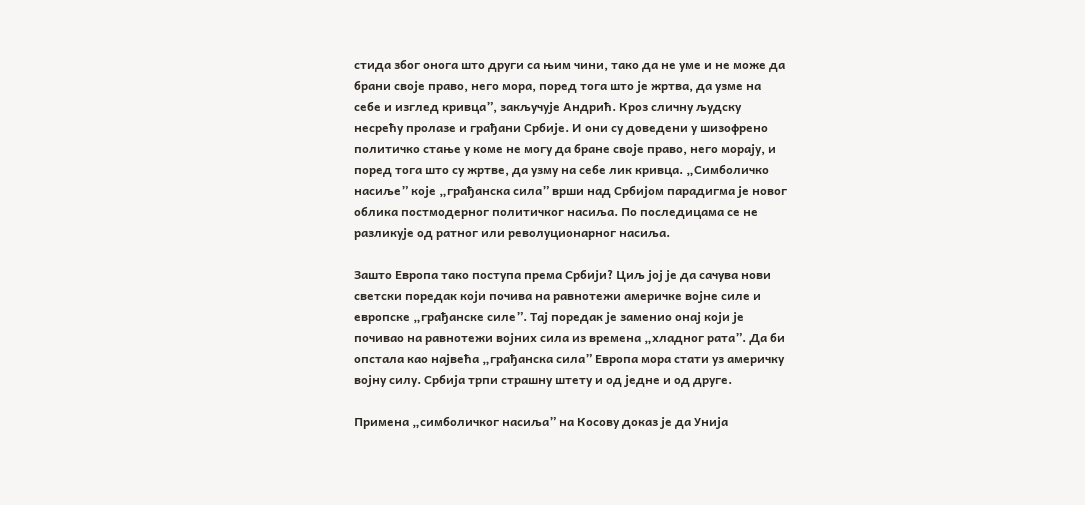стида због онога што други са њим чини, тако да не уме и не може да брани своје право, него мора, поред тога што је жртва, да узме на себе и изглед кривца”, закључује Андрић. Кроз сличну људску несрећу пролазе и грађани Србије. И они су доведени у шизофрено политичко стање у коме не могу да бране своје право, него морају, и поред тога што су жртве, да узму на себе лик кривца. „Симболичко насиље” које „грађанска сила” врши над Србијом парадигма је новог облика постмодерног политичког насиља. По последицама се не разликује од ратног или револуционарног насиља.

Зашто Европа тако поступа према Србији? Циљ јој је да сачува нови светски поредак који почива на равнотежи америчке војне силе и европске „грађанске силе”. Тај поредак је заменио онај који је почивао на равнотежи војних сила из времена „хладног рата”. Да би опстала као највећа „грађанска сила” Европа мора стати уз америчку војну силу. Србија трпи страшну штету и од једне и од друге.

Примена „симболичког насиља” на Косову доказ је да Унија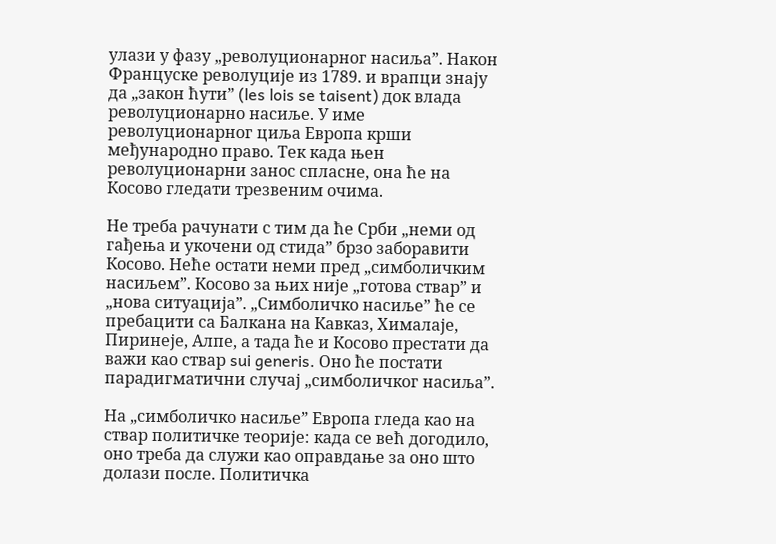улази у фазу „револуционарног насиља”. Након Француске револуције из 1789. и врапци знају да „закон ћути” (les lois se taisent) док влада револуционарно насиље. У име револуционарног циља Европа крши међународно право. Тек када њен револуционарни занос спласне, она ће на Косово гледати трезвеним очима.

Не треба рачунати с тим да ће Срби „неми од гађења и укочени од стида” брзо заборавити Косово. Неће остати неми пред „симболичким насиљем”. Косово за њих није „готова ствар” и „нова ситуација”. „Симболичко насиље” ће се пребацити са Балкана на Кавказ, Химaлаје, Пиринеје, Алпе, а тада ће и Косово престати да важи као ствар sui generis. Оно ће постати парадигматични случај „симболичког насиља”.

На „симболичко насиље” Европа гледа као на ствар политичке теорије: када се већ догодило, оно треба да служи као оправдање за оно што долази после. Политичка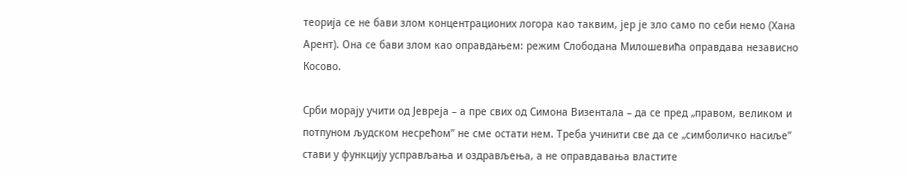теорија се не бави злом концентрационих логора као таквим, јер је зло само по себи немо (Хана Арент). Она се бави злом као оправдањем: режим Слободана Милошевића оправдава независно Косово.

Срби морају учити од Јевреја – а пре свих од Симона Визентала – да се пред „правом, великом и потпуном људском несрећом” не сме остати нем. Треба учинити све да се „симболичко насиље” стави у функцију усправљања и оздрављења, а не оправдавања властите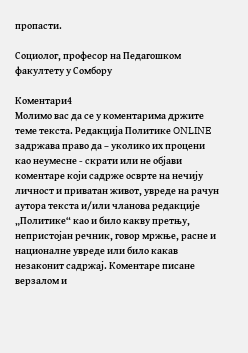пропасти.

Социолог, професор на Педагошком факултету у Сомбору

Коментари4
Молимо вас да се у коментарима држите теме текста. Редакција Политике ONLINE задржава право да – уколико их процени као неумесне - скрати или не објави коментаре који садрже осврте на нечију личност и приватан живот, увреде на рачун аутора текста и/или чланова редакције „Политике“ као и било какву претњу, непристојан речник, говор мржње, расне и националне увреде или било какав незаконит садржај. Коментаре писане верзалом и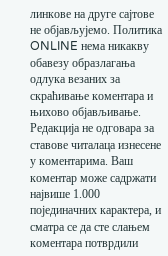линкове на друге сајтове не објављујемо. Политика ONLINE нема никакву обавезу образлагања одлука везаних за скраћивање коментара и њихово објављивање. Редакција не одговара за ставове читалаца изнесене у коментарима. Ваш коментар може садржати највише 1.000 појединачних карактера, и сматра се да сте слањем коментара потврдили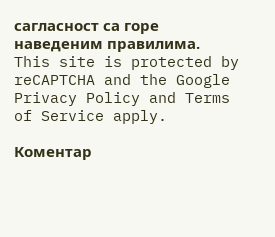сагласност са горе наведеним правилима.
This site is protected by reCAPTCHA and the Google Privacy Policy and Terms of Service apply.

Комeнтар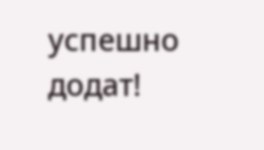успeшно додат!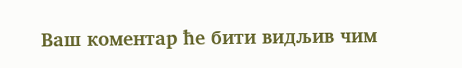Ваш комeнтар ћe бити видљив чим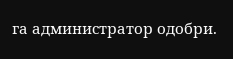га администратор одобри.